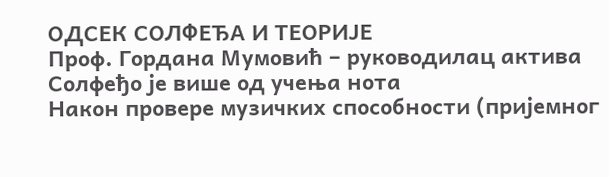ОДСЕК СОЛФЕЂА И ТЕОРИЈЕ
Проф. Гордана Мумовић – руководилац актива
Солфеђо је више од учења нота
Након провере музичких способности (пријемног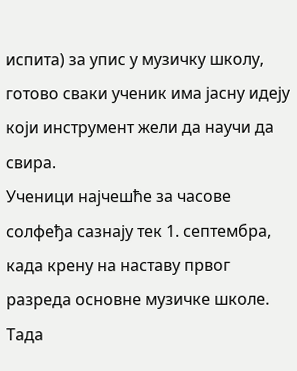испита) за упис у музичку школу, готово сваки ученик има јасну идеју који инструмент жели да научи да свира.
Ученици најчешће за часове солфеђа сазнају тек 1. септембра, када крену на наставу првог разреда основне музичке школе. Тада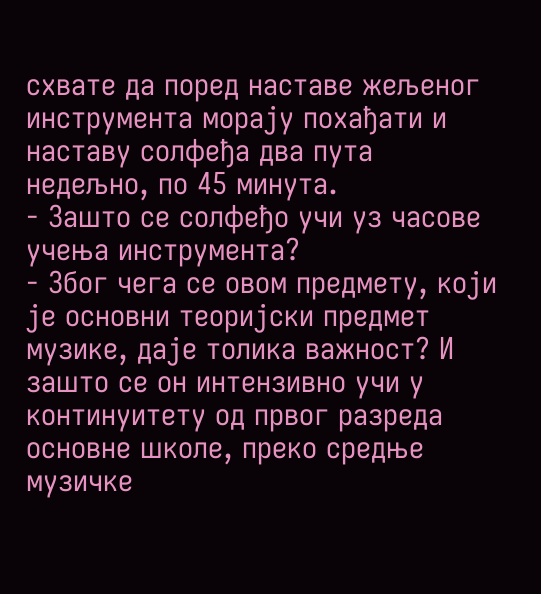схвате да поред наставе жељеног инструмента морају похађати и наставу солфеђа два пута недељно, по 45 минута.
- Зашто се солфеђо учи уз часове учења инструмента?
- Због чега се овом предмету, који је основни теоријски предмет музике, даје толика важност? И зашто се он интензивно учи у континуитету од првог разреда основне школе, преко средње музичке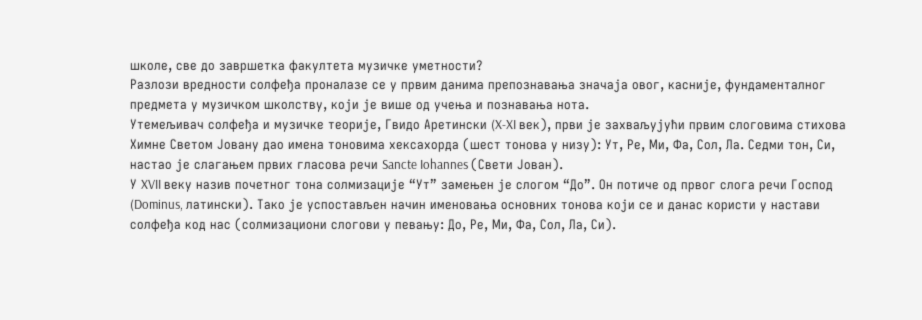школе, све до завршетка факултета музичке уметности?
Разлози вредности солфеђа проналазе се у првим данима препознавања значаја овог, касније, фундаменталног предмета у музичком школству, који је више од учења и познавања нота.
Утемељивач солфеђа и музичке теорије, Гвидо Аретински (X-XI век), први је захваљујући првим слоговима стихова Химне Светом Јовану дао имена тоновима хексахорда (шест тонова у низу): Ут, Ре, Ми, Фа, Сол, Ла. Седми тон, Си, настао је слагањем првих гласова речи Sancte Iohannes (Свети Јован).
У XVII веку назив почетног тона солмизације “Ут” замењен је слогом “До”. Он потиче од првог слога речи Господ (Dominus, латински). Тако је успостављен начин именовања основних тонова који се и данас користи у настави солфеђа код нас (солмизациони слогови у певању: До, Ре, Ми, Фа, Сол, Ла, Си).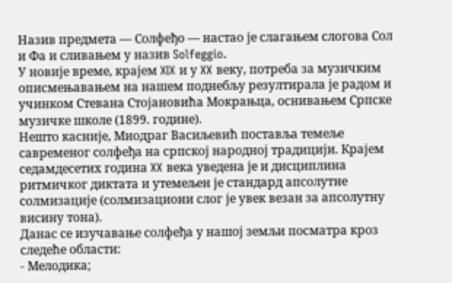Назив предмета — Солфеђо — настао је слагањем слогова Сол и Фа и сливањем у назив Solfeggio.
У новије време, крајем XIX и у XX веку, потреба за музичким описмењавањем на нашем поднебљу резултирала је радом и учинком Стевана Стојановића Мокрањца, оснивањем Српске музичке школе (1899. године).
Нешто касније, Миодраг Васиљевић поставља темеље савременог солфеђа на српској народној традицији. Крајем седамдесетих година XX века уведена је и дисциплина ритмичког диктата и утемељен је стандард апсолутне солмизације (солмизациони слог је увек везан за апсолутну висину тона).
Данас се изучавање солфеђа у нашој земљи посматра кроз следеће области:
- Мелодика;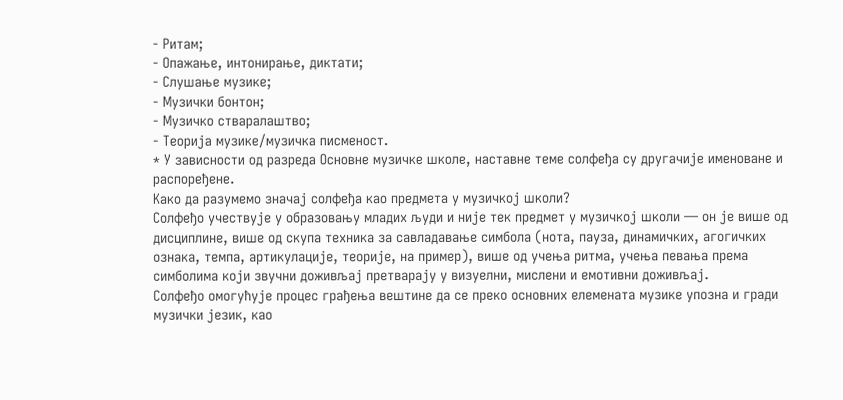- Ритам;
- Опажање, интонирање, диктати;
- Слушање музике;
- Музички бонтон;
- Музичко стваралаштво;
- Теорија музике/музичка писменост.
* У зависности од разреда Основне музичке школе, наставне теме солфеђа су другачије именоване и распоређене.
Како да разумемо значај солфеђа као предмета у музичкој школи?
Солфеђо учествује у образовању младих људи и није тек предмет у музичкој школи — он је више од дисциплине, више од скупа техника за савладавање симбола (нота, пауза, динамичких, агогичких ознака, темпа, артикулације, теорије, на пример), више од учења ритма, учења певања према симболима који звучни доживљај претварају у визуелни, мислени и емотивни доживљај.
Солфеђо омогућује процес грађења вештине да се преко основних елемената музике упозна и гради музички језик, као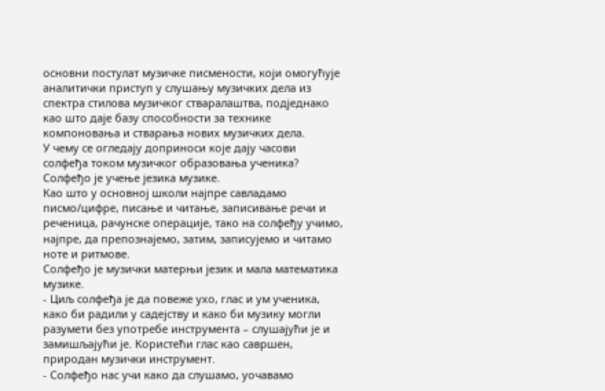основни постулат музичке писмености, који омогућује аналитички приступ у слушању музичких дела из спектра стилова музичког стваралаштва, подједнако као што даје базу способности за технике компоновања и стварања нових музичких дела.
У чему се огледају доприноси које дају часови солфеђа током музичког образовања ученика?
Солфеђо је учење језика музике.
Као што у основној школи најпре савладамо писмо/цифре, писање и читање, записивање речи и реченица, рачунске операције, тако на солфеђу учимо, најпре, да препознајемо, затим, записујемо и читамо ноте и ритмове.
Солфеђо је музички матерњи језик и мала математика музике.
- Циљ солфеђа је да повеже ухо, глас и ум ученика, како би радили у садејству и како би музику могли разумети без употребе инструмента – слушајући је и замишљајући је. Користећи глас као савршен, природан музички инструмент.
- Солфеђо нас учи како да слушамо, уочавамо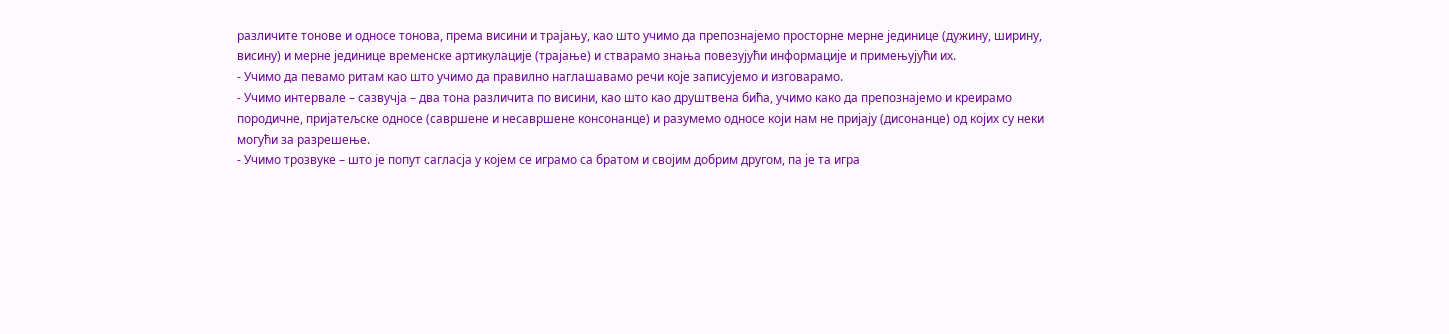различите тонове и односе тонова, према висини и трајању, као што учимо да препознајемо просторне мерне јединице (дужину, ширину, висину) и мерне јединице временске артикулације (трајање) и стварамо знања повезујући информације и примењујући их.
- Учимо да певамо ритам као што учимо да правилно наглашавамо речи које записујемо и изговарамо.
- Учимо интервале – сазвучја – два тона различита по висини, као што као друштвена бића, учимо како да препознајемо и креирамо породичне, пријатељске односе (савршене и несавршене консонанце) и разумемо односе који нам не пријају (дисонанце) од којих су неки могући за разрешење.
- Учимо трозвуке – што је попут сагласја у којем се играмо са братом и својим добрим другом, па је та игра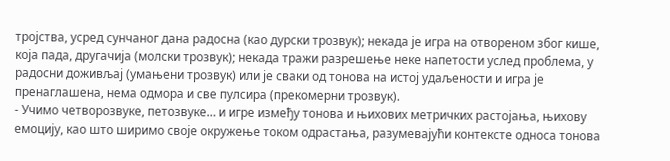тројства, усред сунчаног дана радосна (као дурски трозвук); некада је игра на отвореном због кише, која пада, другачија (молски трозвук); некада тражи разрешење неке напетости услед проблема, у радосни доживљај (умањени трозвук) или је сваки од тонова на истој удаљености и игра је пренаглашена, нема одмора и све пулсира (прекомерни трозвук).
- Учимо четворозвуке, петозвуке… и игре између тонова и њихових метричких растојања, њихову емоцију, као што ширимо своје окружење током одрастања, разумевајући контексте односа тонова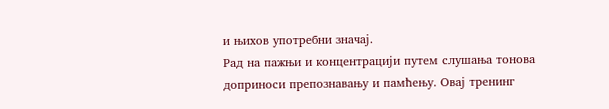и њихов употребни значај.
Рад на пажњи и концентрацији путем слушања тонова доприноси препознавању и памћењу. Овај тренинг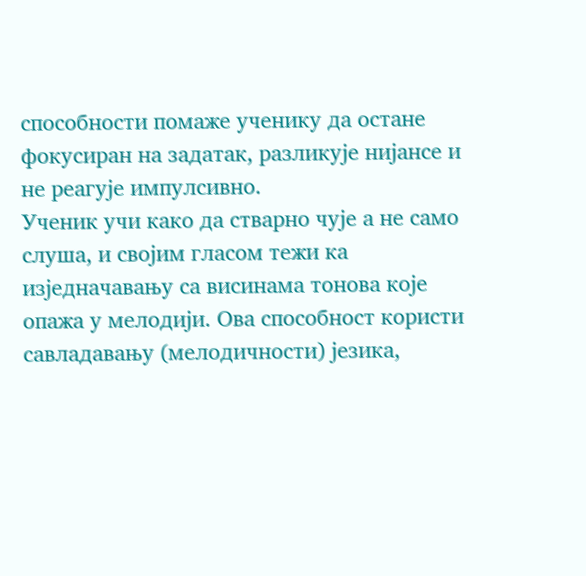способности помаже ученику да остане фокусиран на задатак, разликује нијансе и не реагује импулсивно.
Ученик учи како да стварно чује а не само слуша, и својим гласом тежи ка изједначавању са висинама тонова које опажа у мелодији. Ова способност користи савладавању (мелодичности) језика,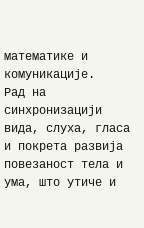математике и комуникације.
Рад на синхронизацији вида, слуха, гласа и покрета развија повезаност тела и ума, што утиче и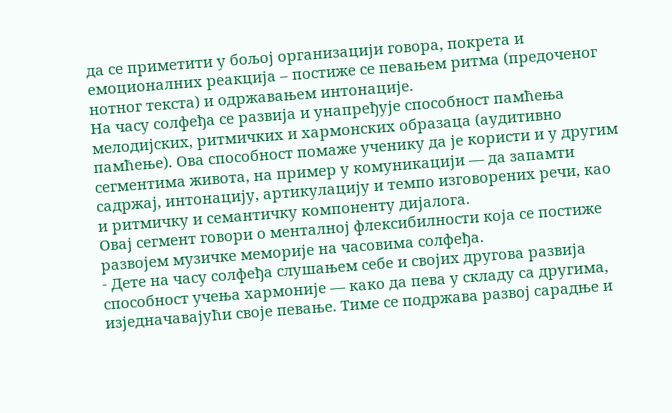да се приметити у бољој организацији говора, покрета и емоционалних реакција – постиже се певањем ритма (предоченог нотног текста) и одржавањем интонације.
На часу солфеђа се развија и унапређује способност памћења мелодијских, ритмичких и хармонских образаца (аудитивно памћење). Ова способност помаже ученику да је користи и у другим сегментима живота, на пример у комуникацији — да запамти садржај, интонацију, артикулацију и темпо изговорених речи, као и ритмичку и семантичку компоненту дијалога.
Овај сегмент говори о менталној флексибилности која се постиже развојем музичке меморије на часовима солфеђа.
- Дете на часу солфеђа слушањем себе и својих другова развија способност учења хармоније — како да пева у складу са другима, изједначавајући своје певање. Тиме се подржава развој сарадње и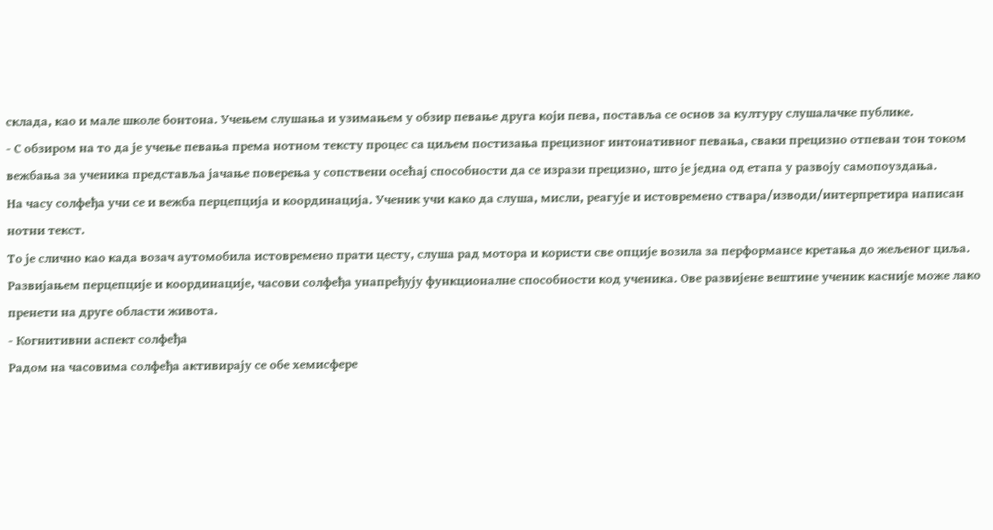склада, као и мале школе бонтона. Учењем слушања и узимањем у обзир певање друга који пева, поставља се основ за културу слушалачке публике.
- С обзиром на то да је учење певања према нотном тексту процес са циљем постизања прецизног интонативног певања, сваки прецизно отпеван тон током вежбања за ученика представља јачање поверења у сопствени осећај способности да се изрази прецизно, што је једна од етапа у развоју самопоуздања.
На часу солфеђа учи се и вежба перцепција и координација. Ученик учи како да слуша, мисли, реагује и истовремено ствара/изводи/интерпретира написан нотни текст.
То је слично као када возач аутомобила истовремено прати цесту, слуша рад мотора и користи све опције возила за перформансе кретања до жељеног циља.
Развијањем перцепције и координације, часови солфеђа унапређују функционалне способности код ученика. Ове развијене вештине ученик касније може лако пренети на друге области живота.
- Когнитивни аспект солфеђа
Радом на часовима солфеђа активирају се обе хемисфере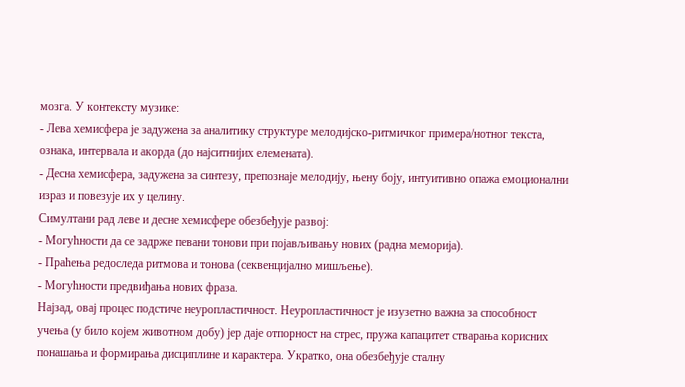мозга. У контексту музике:
- Лева хемисфера је задужена за аналитику структуре мелодијско-ритмичког примера/нотног текста, ознака, интервала и акорда (до најситнијих елемената).
- Десна хемисфера, задужена за синтезу, препознаје мелодију, њену боју, интуитивно опажа емоционални израз и повезује их у целину.
Симултани рад леве и десне хемисфере обезбеђује развој:
- Могућности да се задрже певани тонови при појављивању нових (радна меморија).
- Праћења редоследа ритмова и тонова (секвенцијално мишљење).
- Могућности предвиђања нових фраза.
Најзад, овај процес подстиче неуропластичност. Неуропластичност је изузетно важна за способност учења (у било којем животном добу) јер даје отпорност на стрес, пружа капацитет стварања корисних понашања и формирања дисциплине и карактера. Укратко, она обезбеђује сталну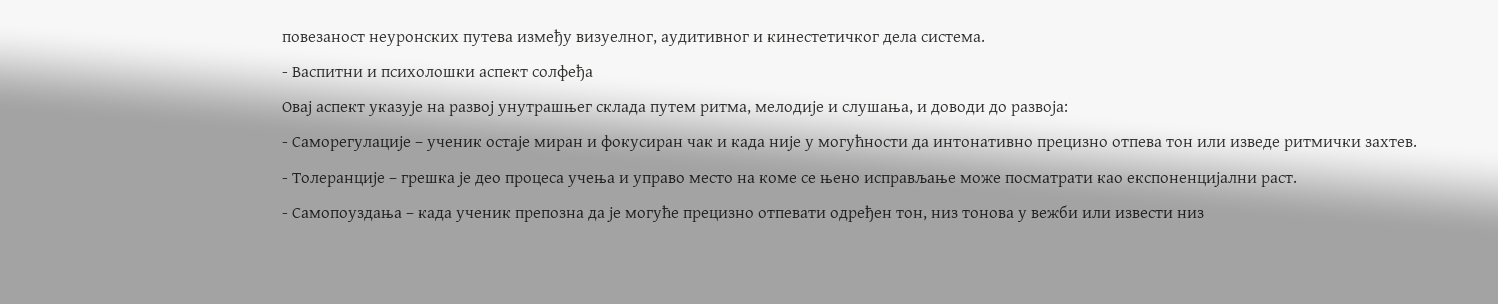повезаност неуронских путева између визуелног, аудитивног и кинестетичког дела система.
- Васпитни и психолошки аспект солфеђа
Овај аспект указује на развој унутрашњег склада путем ритма, мелодије и слушања, и доводи до развоја:
- Саморегулације – ученик остаје миран и фокусиран чак и када није у могућности да интонативно прецизно отпева тон или изведе ритмички захтев.
- Толеранције – грешка је део процеса учења и управо место на коме се њено исправљање може посматрати као експоненцијални раст.
- Самопоуздања – када ученик препозна да је могуће прецизно отпевати одређен тон, низ тонова у вежби или извести низ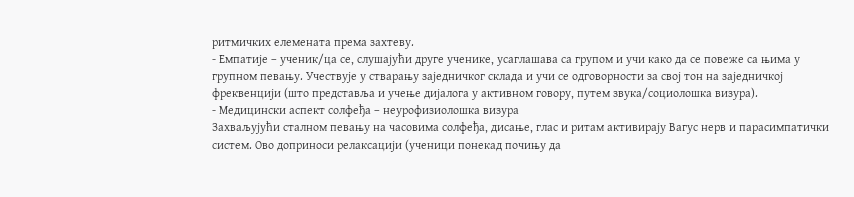ритмичких елемената према захтеву.
- Емпатије – ученик/ца се, слушајући друге ученике, усаглашава са групом и учи како да се повеже са њима у групном певању. Учествује у стварању заједничког склада и учи се одговорности за свој тон на заједничкој фреквенцији (што представља и учење дијалога у активном говору, путем звука/социолошка визура).
- Медицински аспект солфеђа – неурофизиолошка визура
Захваљујући сталном певању на часовима солфеђа, дисање, глас и ритам активирају Вагус нерв и парасимпатички систем. Ово доприноси релаксацији (ученици понекад почињу да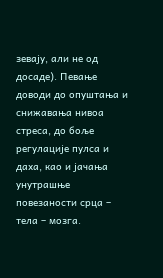зевају, али не од досаде). Певање доводи до опуштања и снижавања нивоа стреса, до боље регулације пулса и даха, као и јачања унутрашње повезаности срца – тела – мозга.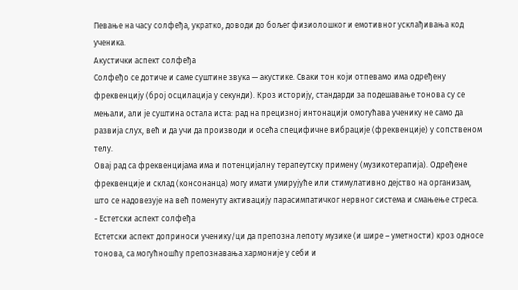Певање на часу солфеђа, укратко, доводи до бољег физиолошког и емотивног усклађивања код ученика.
Акустички аспект солфеђа
Солфеђо се дотиче и саме суштине звука — акустике. Сваки тон који отпевамо има одређену фреквенцију (број осцилација у секунди). Кроз историју, стандарди за подешавање тонова су се мењали, али је суштина остала иста: рад на прецизној интонацији омогућава ученику не само да развија слух, већ и да учи да производи и осећа специфичне вибрације (фреквенције) у сопственом телу.
Овај рад са фреквенцијама има и потенцијалну терапеутску примену (музикотерапија). Одређене фреквенције и склад (консонанца) могу имати умирујуће или стимулативно дејство на организам, што се надовезује на већ поменуту активацију парасимпатичког нервног система и смањење стреса.
- Естетски аспект солфеђа
Естетски аспект доприноси ученику/ци да препозна лепоту музике (и шире – уметности) кроз односе тонова, са могућношћу препознавања хармоније у себи и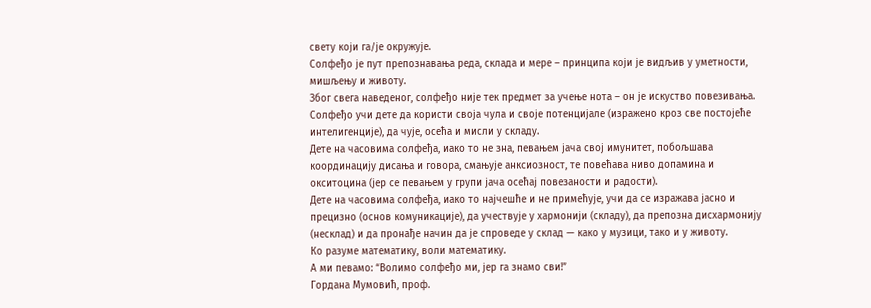свету који га/је окружује.
Солфеђо је пут препознавања реда, склада и мере – принципа који је видљив у уметности, мишљењу и животу.
Због свега наведеног, солфеђо није тек предмет за учење нота – он је искуство повезивања.
Солфеђо учи дете да користи своја чула и своје потенцијале (изражено кроз све постојеће интелигенције), да чује, осећа и мисли у складу.
Дете на часовима солфеђа, иако то не зна, певањем јача свој имунитет, побољшава координацију дисања и говора, смањује анксиозност, те повећава ниво допамина и окситоцина (јер се певањем у групи јача осећај повезаности и радости).
Дете на часовима солфеђа, иако то најчешће и не примећује, учи да се изражава јасно и прецизно (основ комуникације), да учествује у хармонији (складу), да препозна дисхармонију (несклад) и да пронађе начин да је спроведе у склад — како у музици, тако и у животу.
Ко разуме математику, воли математику.
А ми певамо: “Волимо солфеђо ми, јер га знамо сви!”
Гордана Мумовић, проф.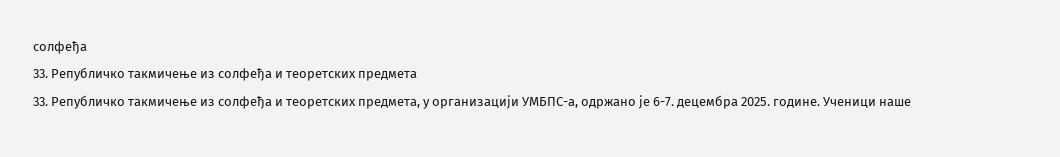солфеђа
33. Републичко такмичење из солфеђа и теоретских предмета
33. Републичко такмичење из солфеђа и теоретских предмета, у организацији УМБПС-а, одржано је 6-7. децембра 2025. године. Ученици наше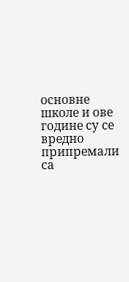основне школе и ове године су се вредно припремали са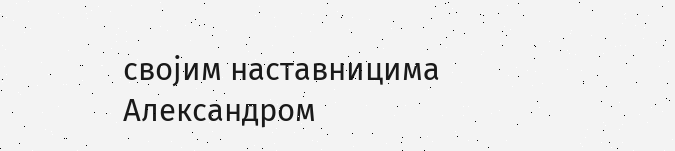својим наставницима Александром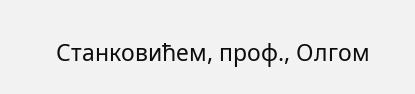Станковићем, проф., Олгом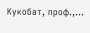Кукобат, проф.,...